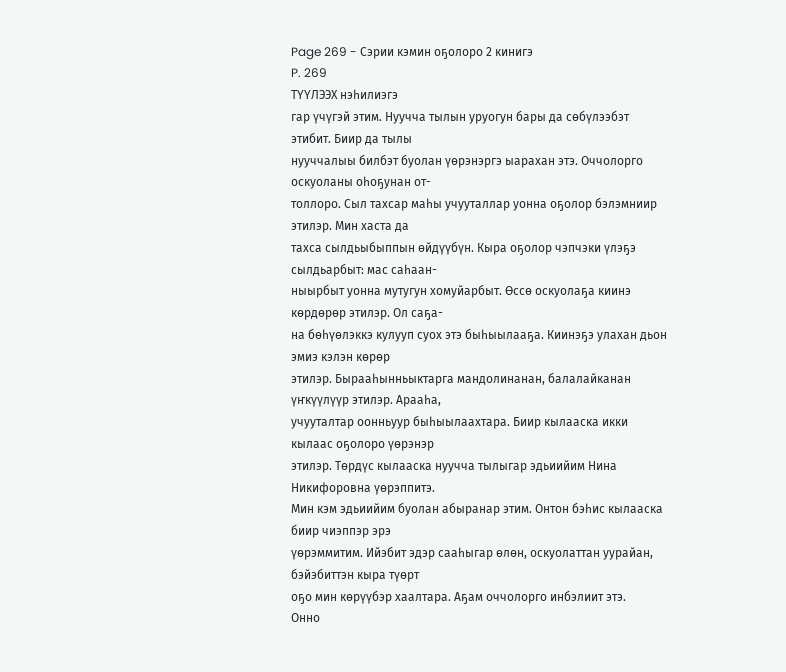Page 269 - Сэрии кэмин оҕолоро 2 кинигэ
P. 269
ТҮҮЛЭЭХ нэһилиэгэ
гар үчүгэй этим. Нуучча тылын уруогун бары да сөбүлээбэт этибит. Биир да тылы
нууччалыы билбэт буолан үөрэнэргэ ыарахан этэ. Оччолорго оскуоланы оһоҕунан от-
толлоро. Сыл тахсар маһы учууталлар уонна оҕолор бэлэмниир этилэр. Мин хаста да
тахса сылдьыбыппын өйдүүбүн. Кыра оҕолор чэпчэки үлэҕэ сылдьарбыт: мас саһаан-
ныырбыт уонна мутугун хомуйарбыт. Өссө оскуолаҕа киинэ көрдөрөр этилэр. Ол саҕа-
на бөһүөлэккэ кулууп суох этэ быһыылааҕа. Киинэҕэ улахан дьон эмиэ кэлэн көрөр
этилэр. Бырааһынньыктарга мандолинанан, балалайканан үҥкүүлүүр этилэр. Арааһа,
учууталтар оонньуур быһыылаахтара. Биир кылааска икки кылаас оҕолоро үөрэнэр
этилэр. Төрдүс кылааска нуучча тылыгар эдьиийим Нина Никифоровна үөрэппитэ.
Мин кэм эдьиийим буолан абыранар этим. Онтон бэһис кылааска биир чиэппэр эрэ
үөрэммитим. Ийэбит эдэр сааһыгар өлөн, оскуолаттан уурайан, бэйэбиттэн кыра түөрт
оҕо мин көрүүбэр хаалтара. Аҕам оччолорго инбэлиит этэ.
Онно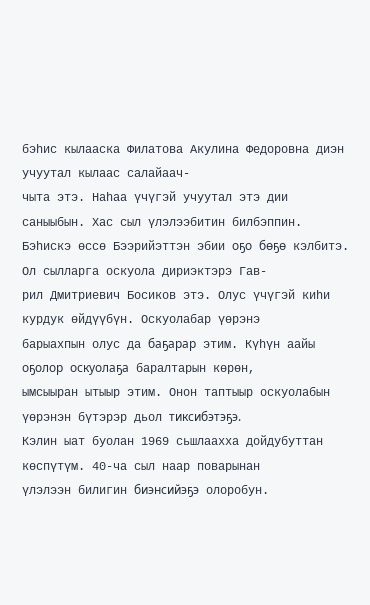бэһис кылааска Филатова Акулина Федоровна диэн учуутал кылаас салайаач-
чыта этэ. Наһаа үчүгэй учуутал этэ дии саныыбын. Хас сыл үлэлээбитин билбэппин.
Бэһискэ өссө Бээрийэттэн эбии оҕо бөҕө кэлбитэ. Ол сылларга оскуола дириэктэрэ Гав-
рил Дмитриевич Босиков этэ. Олус үчүгэй киһи курдук өйдүүбүн. Оскуолабар үөрэнэ
барыахпын олус да баҕарар этим. Күһүн аайы оҕолор оскуолаҕа баралтарын көрөн,
ымсыыран ытыыр этим. Онон таптыыр оскуолабын үөрэнэн бүтэрэр дьол тиксибэтэҕэ.
Кэлин ыат буолан 1969 сьшлаахха дойдубуттан көспүтүм. 40-ча сыл наар поварынан
үлэлээн билигин биэнсийэҕэ олоробун.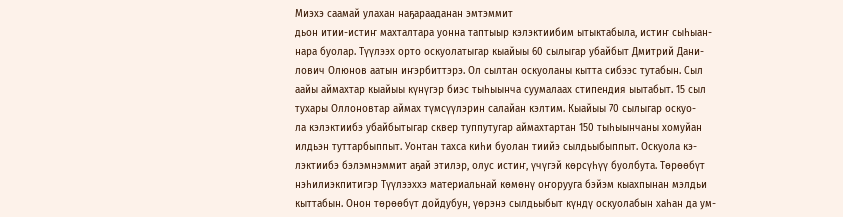Миэхэ саамай улахан наҕарааданан эмтэммит
дьон итии-истиҥ махталтара уонна таптыыр кэлэктиибим ытыктабыла, истиҥ сыһыан-
нара буолар. Түүлээх орто оскуолатыгар кыайыы 60 сылыгар убайбыт Дмитрий Дани-
лович Олюнов аатын иҥэрбиттэрэ. Ол сылтан оскуоланы кытта сибээс тутабын. Сыл
аайы аймахтар кыайыы күнүгэр биэс тыһыынча суумалаах стипендия ыытабыт. 15 сыл
тухары Оллоновтар аймах түмсүүлэрин салайан кэлтим. Кыайыы 70 сылыгар оскуо-
ла кэлэктиибэ убайбытыгар сквер туппутугар аймахтартан 150 тыһыынчаны хомуйан
илдьэн туттарбыппыт. Уонтан тахса киһи буолан тиийэ сылдьыбыппыт. Оскуола кэ-
лэктиибэ бэлэмнэммит аҕай этилэр, олус истиҥ, үчүгэй көрсүһүү буолбута. Төрөөбүт
нэһилиэкпитигэр Түүлээххэ материальнай көмөнү оҥорууга бэйэм кыахпынан мэлдьи
кыттабын. Онон төрөөбүт дойдубун, үөрэнэ сылдьыбыт күндү оскуолабын хаһан да ум-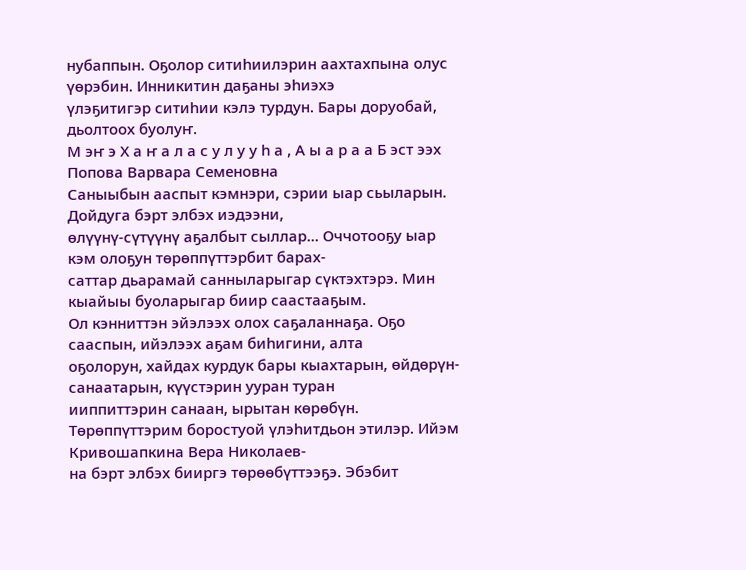нубаппын. Оҕолор ситиһиилэрин аахтахпына олус үөрэбин. Инникитин даҕаны эһиэхэ
үлэҕитигэр ситиһии кэлэ турдун. Бары доруобай, дьолтоох буолуҥ.
М эҥ э Х а ҥ а л а с у л у у һ а , А ы а р а а Б эст ээх
Попова Варвара Семеновна
Саныыбын ааспыт кэмнэри, сэрии ыар сьыларын. Дойдуга бэрт элбэх иэдээни,
өлүүнү-сүтүүнү аҕалбыт сыллар... Оччотооҕу ыар кэм олоҕун төрөппүттэрбит барах-
саттар дьарамай санныларыгар сүктэхтэрэ. Мин кыайыы буоларыгар биир саастааҕым.
Ол кэнниттэн эйэлээх олох саҕаланнаҕа. Оҕо сааспын, ийэлээх аҕам биһигини, алта
оҕолорун, хайдах курдук бары кыахтарын, өйдөрүн-санаатарын, күүстэрин ууран туран
ииппиттэрин санаан, ырытан көрөбүн.
Төрөппүттэрим боростуой үлэһитдьон этилэр. Ийэм Кривошапкина Вера Николаев-
на бэрт элбэх бииргэ төрөөбүттээҕэ. Эбэбит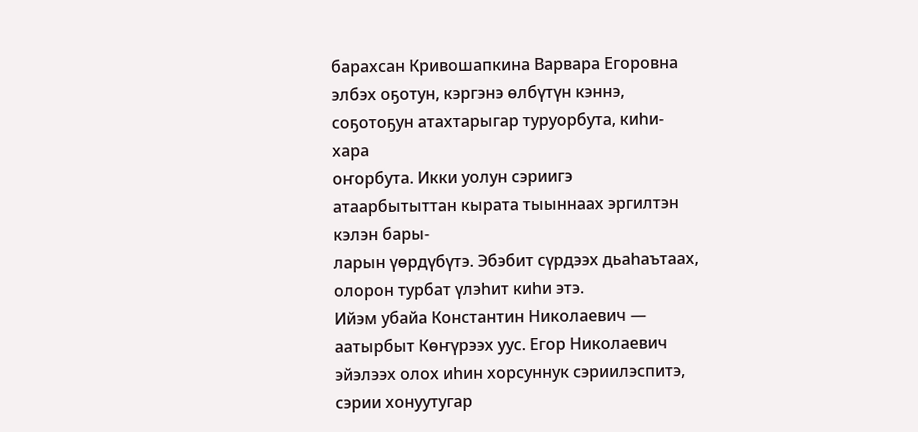барахсан Кривошапкина Варвара Егоровна
элбэх оҕотун, кэргэнэ өлбүтүн кэннэ, соҕотоҕун атахтарыгар туруорбута, киһи-хара
оҥорбута. Икки уолун сэриигэ атаарбытыттан кырата тыыннаах эргилтэн кэлэн бары-
ларын үөрдүбүтэ. Эбэбит сүрдээх дьаһаътаах, олорон турбат үлэһит киһи этэ.
Ийэм убайа Константин Николаевич — аатырбыт Көҥүрээх уус. Егор Николаевич
эйэлээх олох иһин хорсуннук сэриилэспитэ, сэрии хонуутугар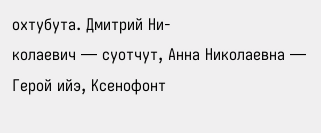охтубута. Дмитрий Ни-
колаевич — суотчут, Анна Николаевна — Герой ийэ, Ксенофонт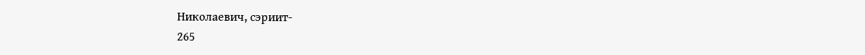Николаевич, сэриит-
265